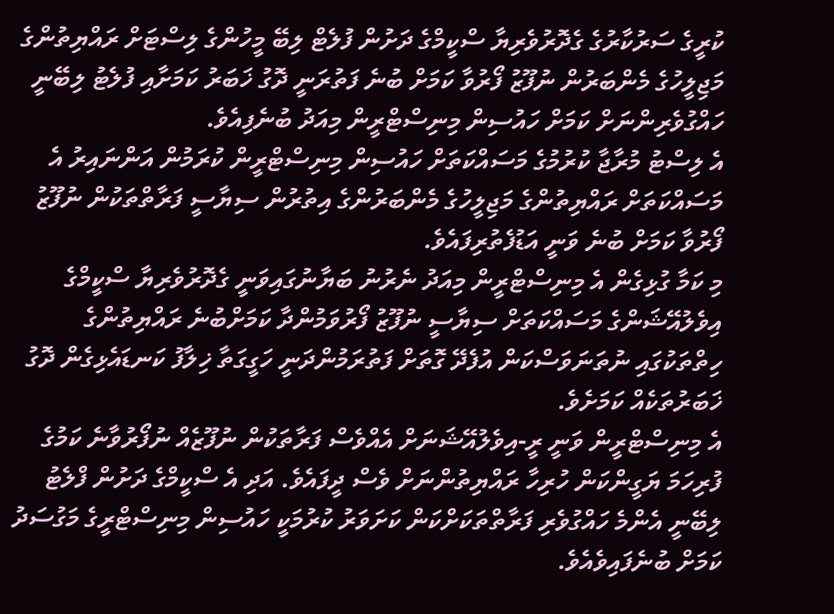ކުރީގެ ސަރުކާރުގެ ގެދޮރުވެރިޔާ ސްކީމްގެ ދަށުން ފުލެޓް ލިބޭ މީހުންގެ ލިސްޓަށް ރައްޔިތުންގެ މަޖިލީހުގެ މެންބަރުން ނުފޫޒު ފޯރުވާ ކަމަށް ބުނެ ފަތުރަނީ ދޮގު ޚަބަރު ކަމަށާއި ފުލެޓު ލިބޭނީ ހައްގުވެރިންނަށް ކަމަށް ހައުސިން މިނިސްޓްރީން މިއަދު ބުނެފިއެވެ.
އެ ލިސްޓު މުރާޖާ ކުރުމުގެ މަސައްކަތަށް ހައުސިން މިނިސްޓްރީން ކުރަމުން އަންނައިރު އެ މަސައްކަތަށް ރައްޔިތުންގެ މަޖިލީހުގެ މެންބަރުންގެ އިތުރުން ސިޔާސީ ފަރާތްތަކުން ނުފޫޒު ފޯރުވާ ކަމަށް ބުނެ ވަނީ އަޑުފެތުރިފައެވެ.
މި ކަމާ ގުޅިގެން އެ މިނިސްޓްރީން މިއަދު ނެރުނު ބަޔާނުގައިވަނީ ގެދޮރުވެރިޔާ ސްކީމްގެ އިވެލުއޭޝަންގެ މަސައްކަތަށް ސިޔާސީ ނުފޫޒު ފޯރުވަމުންދާ ކަމަށްބުނެ ރައްޔިތުންގެ ހިތްތަކުގައި ނުތަނަވަސްކަން އުފެދޭ ގޮތަށް ފަތުރަމުންދަނީ ހަގީގަތާ ޚިލާފު ކަނޑައެޅިގެން ދޮގު ޚަބަރުތަކެއް ކަމަށެވެ.
އެ މިނިސްޓްރީން ވަނީ ރީ-އިވެލުއޭޝަނަށް އެއްވެސް ފަރާތަކުން ނުފޫޒެއް ނުފޯރުވާނެ ކަމުގެ ފުރިހަމަ ޔަގީންކަން ހުރިހާ ރައްޔިތުންނަށް ވެސް ދީފައެވެ. އަދި އެ ސްކީމްގެ ދަށުން ފްލެޓު ލިބޭނީ އެންމެ ހައްގުވެރި ފަރާތްތަކަށްކަން ކަށަވަރު ކުރުމަކީ ހައުސިން މިނިސްޓްރީގެ މަގުސަދު ކަމަށް ބުނެފައިވެއެވެ.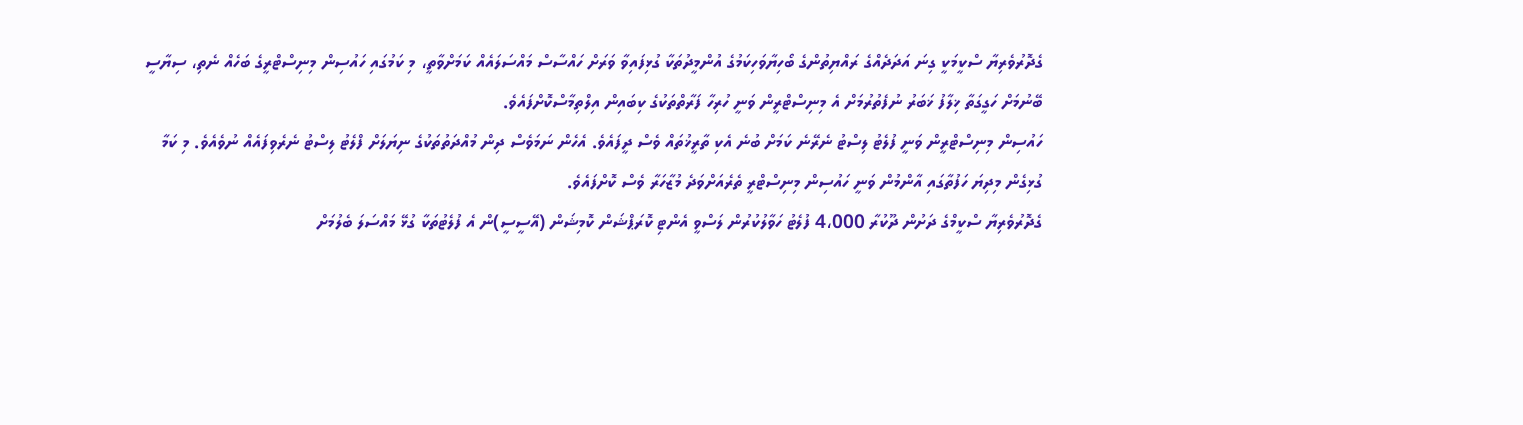ގެދޮރުވެރިޔާ ސްކީމަކީ ގިނަ އަދަދެއްގެ ރައްޔިތުންގެ ބޯހިޔާވަހިކަމުގެ އުންމީދުތަކާ ގުޅިފައިވާ ވަރަށް ހައްސާސް މައްސަލައެއް ކަމަށްވާތީ، މި ކަމުގައި ހައުސިން މިނިސްޓްރީގެ ބަހެއް ނެތި، ސިޔާސީ ބޭނުމަށް ހަގީގަތާ ޚިލާފު ޚަބަރު ނުފެތުރުމަށް އެ މިނިސްޓްރީން ވަނީ ހުރިހާ ފަރާތްތަކުގެ ކިބައިން އިލްތިމާސްކޮށްފައެވެ.
ހައުސިން މިނިސްޓްރީން ވަނީ ފުލެޓު ލިސްޓު ނެރޭނެ ކަމަށް ބުނެ އެކި ތާރީޚުތައް ވެސް ދީފައެވެ. އެހެން ނަމަވެސް ދިން މުއްދަތުތަކުގެ ނިޔަލަށް ފްލެޓު ލިސްޓު ނެރެވިފައެއް ނުވެއެވެ. މި ކަމާ ގުޅިގެން މިދިޔަ ހަފުތާގައި އާންމުން ވަނީ ހައުސިން މިނިސްޓްރީ ތެރެއަށްވަދެ މުޒާހަރާ ވެސް ކޮށްފައެވެ.
ގެދޮރުވެރިޔާ ސްކީމްގެ ދަށުން ދޫކުރާ 4،000 ފުލެޓު ހަވާލުކުރުން ލަސްވީ އެންޓި ކޮރަޕްޝަން ކޮމިޝަން (އޭސީސީ)ން އެ ފުލެޓުތަކާ ގުޅޭ މައްސަލަ ބެލުމަށް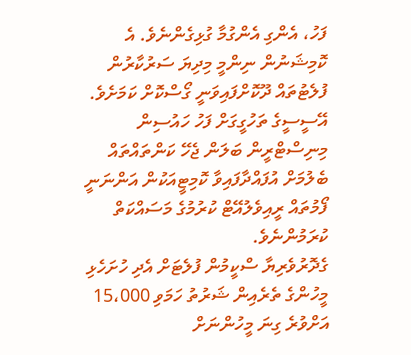ފަހު، އެންގި އެންގުމާ ގުޅިގެންނެވެ. އެ ކޮމިޝަނުން ނިންމީ މިދިޔަ ސަރުކާރުން ފުލެޓުތައް ދޫކޮށްފައިވަނީ ގޯސްކޮށް ކަމަށެވެ.
އޭސީސީގެ ތަހުގީގަށް ފަހު ހައުސިން މިނިސްޓްރީން ބަލަން ޖެހޭ ކަންތައްތައް ބެލުމަށް އުފައްދާފައިވާ ކޮމިޓީއަކުން އަންނަނީ ފޯމުތައް ރީއިވެލުއޭޓް ކުރުމުގެ މަސައްކަތް ކުރަމުންނެވެ.
ގެދޮރުވެރިޔާ ސްކީމުން ފުލެޓަށް އެދި ހުށަހެޅި މީހުންގެ ތެރެއިން ޝަރުތު ހަމަވި 15،000 އަށްވުރެ ގިނަ މީހުންނަށް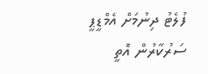ފުލެޓު ދިނުމަށް އެމްޑީޕީ ސަރުކާރުން އޮތީ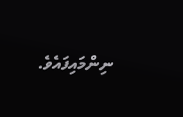ނިންމައިފައެވެ.